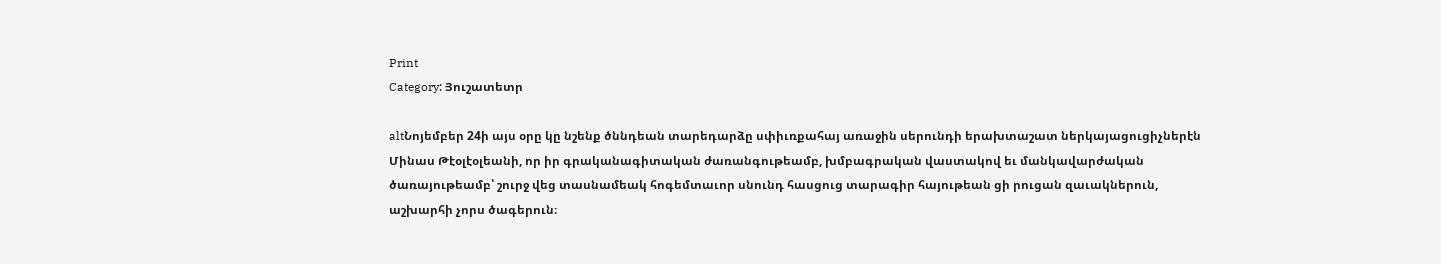Print
Category: Յուշատետր

altՆոյեմբեր 24ի այս օրը կը նշենք ծննդեան տարեդարձը սփիւռքահայ առաջին սերունդի երախտաշատ ներկայացուցիչներէն Մինաս Թէօլէօլեանի, որ իր գրականագիտական ժառանգութեամբ, խմբագրական վաստակով եւ մանկավարժական ծառայութեամբ՝ շուրջ վեց տասնամեակ հոգեմտաւոր սնունդ հասցուց տարագիր հայութեան ցի րուցան զաւակներուն, աշխարհի չորս ծագերուն։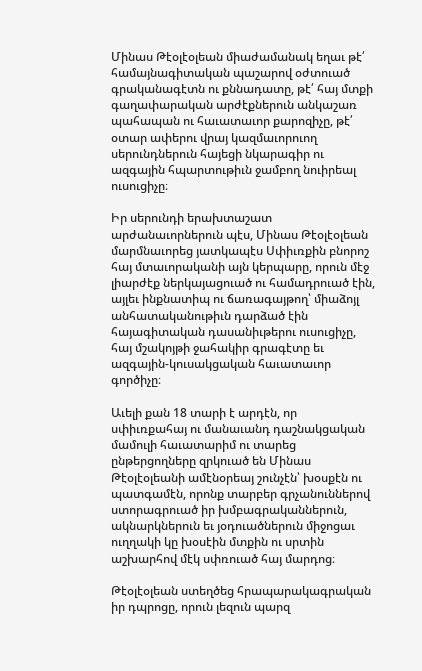Մինաս Թէօլէօլեան միաժամանակ եղաւ թէ՛ համայնագիտական պաշարով օժտուած գրականագէտն ու քննադատը, թէ՛ հայ մտքի գաղափարական արժէքներուն անկաշառ պահապան ու հաւատաւոր քարոզիչը, թէ՛ օտար ափերու վրայ կազմաւորուող սերունդներուն հայեցի նկարագիր ու ազգային հպարտութիւն ջամբող նուիրեալ ուսուցիչը։

Իր սերունդի երախտաշատ արժանաւորներուն պէս, Մինաս Թէօլէօլեան մարմնաւորեց յատկապէս Սփիւռքին բնորոշ հայ մտաւորականի այն կերպարը, որուն մէջ լիարժէք ներկայացուած ու համադրուած էին, այլեւ ինքնատիպ ու ճառագայթող՝ միաձոյլ անհատականութիւն դարձած էին հայագիտական դասանիւթերու ուսուցիչը, հայ մշակոյթի ջահակիր գրագէտը եւ ազգային-կուսակցական հաւատաւոր գործիչը։

Աւելի քան 18 տարի է արդէն, որ սփիւռքահայ ու մանաւանդ դաշնակցական մամուլի հաւատարիմ ու տարեց ընթերցողները զրկուած են Մինաս Թէօլէօլեանի ամէնօրեայ շունչէն՝ խօսքէն ու պատգամէն, որոնք տարբեր գրչանուններով ստորագրուած իր խմբագրականներուն, ակնարկներուն եւ յօդուածներուն միջոցաւ ուղղակի կը խօսէին մտքին ու սրտին աշխարհով մէկ սփռուած հայ մարդոց։

Թէօլէօլեան ստեղծեց հրապարակագրական իր դպրոցը, որուն լեզուն պարզ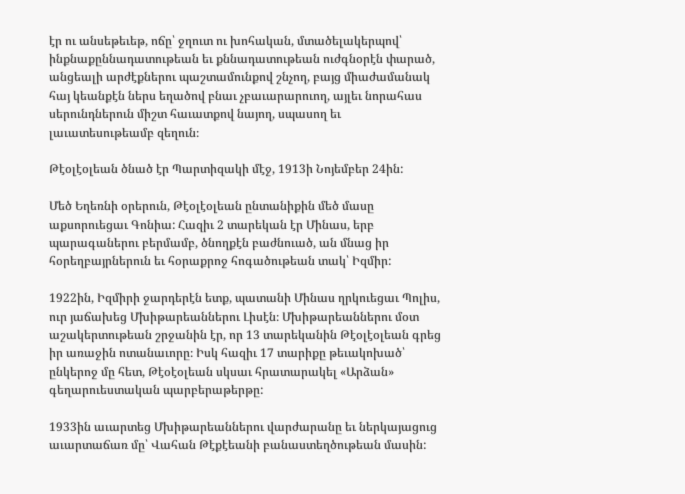էր ու անսեթեւեթ, ոճը՝ ջղուտ ու խոհական, մտածելակերպով՝ ինքնաքըննադատութեան եւ քննադատութեան ուժգնօրէն փարած, անցեալի արժէքներու պաշտամունքով շնչող, բայց միաժամանակ հայ կեանքէն ներս եղածով բնաւ չբաւարարուող, այլեւ նորահաս սերունդներուն միշտ հաւատքով նայող, սպասող եւ լաւատեսութեամբ զեղուն։

Թէօլէօլեան ծնած էր Պարտիզակի մէջ, 1913ի Նոյեմբեր 24ին:

Մեծ Եղեռնի օրերուն, Թէօլէօլեան ընտանիքին մեծ մասը աքսորուեցաւ Գոնիա: Հազիւ 2 տարեկան էր Մինաս, երբ պարագաներու բերմամբ, ծնողքէն բաժնուած, ան մնաց իր հօրեղբայրներուն եւ հօրաքրոջ հոգածութեան տակ՝ Իզմիր:

1922ին, Իզմիրի ջարդերէն ետք, պատանի Մինաս ղրկուեցաւ Պոլիս, ուր յաճախեց Մխիթարեաններու Լիսէն։ Մխիթարեաններու մօտ աշակերտութեան շրջանին էր, որ 13 տարեկանին Թէօլէօլեան գրեց իր առաջին ոտանաւորը։ Իսկ հազիւ 17 տարիքը թեւակոխած՝ ընկերոջ մը հետ, Թէօէօլեան սկսաւ հրատարակել «Արձան» գեղարուեստական պարբերաթերթը:

1933ին աւարտեց Մխիթարեաններու վարժարանը եւ ներկայացուց աւարտաճառ մը՝ Վահան Թէքէեանի բանաստեղծութեան մասին: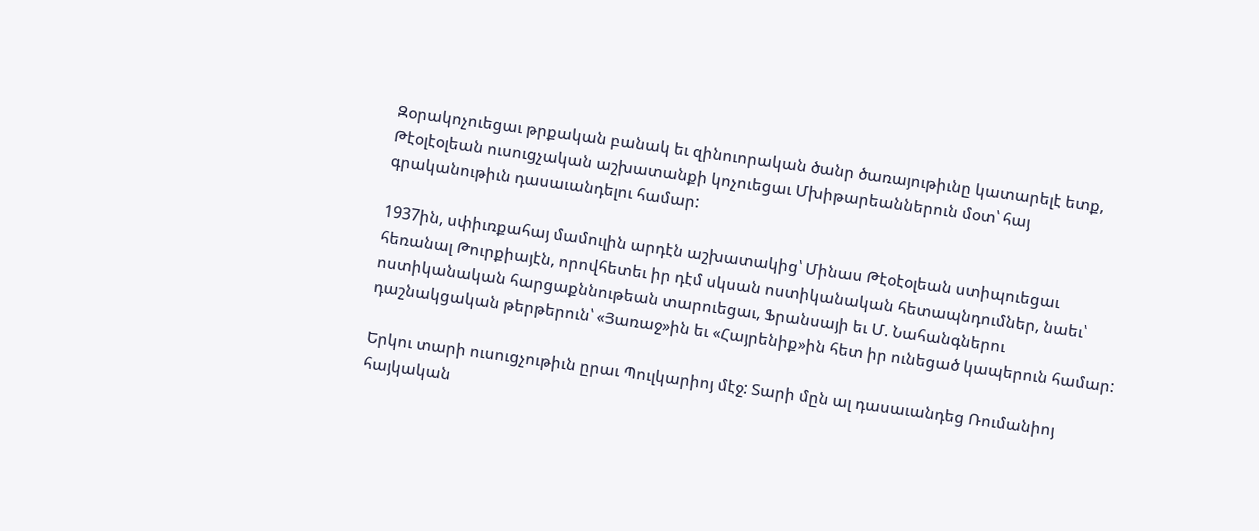Զօրակոչուեցաւ թրքական բանակ եւ զինուորական ծանր ծառայութիւնը կատարելէ ետք, Թէօլէօլեան ուսուցչական աշխատանքի կոչուեցաւ Մխիթարեաններուն մօտ՝ հայ գրականութիւն դասաւանդելու համար:

1937ին, սփիւռքահայ մամուլին արդէն աշխատակից՝ Մինաս Թէօէօլեան ստիպուեցաւ հեռանալ Թուրքիայէն, որովհետեւ իր դէմ սկսան ոստիկանական հետապնդումներ, նաեւ՝ ոստիկանական հարցաքննութեան տարուեցաւ, Ֆրանսայի եւ Մ. Նահանգներու դաշնակցական թերթերուն՝ «Յառաջ»ին եւ «Հայրենիք»ին հետ իր ունեցած կապերուն համար:

Երկու տարի ուսուցչութիւն ըրաւ Պուլկարիոյ մէջ: Տարի մըն ալ դասաւանդեց Ռումանիոյ հայկական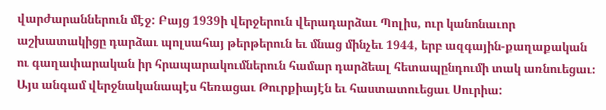վարժարաններուն մէջ: Բայց 1939ի վերջերուն վերադարձաւ Պոլիս, ուր կանոնաւոր աշխատակիցը դարձաւ պոլսահայ թերթերուն եւ մնաց մինչեւ 1944, երբ ազգային-քաղաքական ու գաղափարական իր հրապարակումներուն համար դարձեալ հետապընդումի տակ առնուեցաւ։ Այս անգամ վերջնականապէս հեռացաւ Թուրքիայէն եւ հաստատուեցաւ Սուրիա: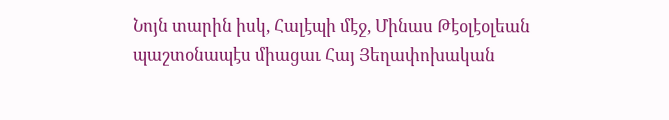Նոյն տարին իսկ, Հալէպի մէջ, Մինաս Թէօլէօլեան պաշտօնապէս միացաւ Հայ Յեղափոխական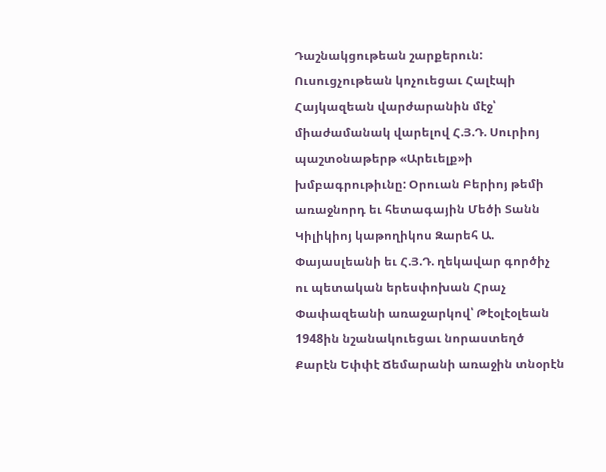Դաշնակցութեան շարքերուն: Ուսուցչութեան կոչուեցաւ Հալէպի Հայկազեան վարժարանին մէջ՝ միաժամանակ վարելով Հ.Յ.Դ. Սուրիոյ պաշտօնաթերթ «Արեւելք»ի խմբագրութիւնը: Օրուան Բերիոյ թեմի առաջնորդ եւ հետագային Մեծի Տանն Կիլիկիոյ կաթողիկոս Զարեհ Ա. Փայասլեանի եւ Հ.Յ.Դ. ղեկավար գործիչ ու պետական երեսփոխան Հրաչ Փափազեանի առաջարկով՝ Թէօլէօլեան 1948ին նշանակուեցաւ նորաստեղծ Քարէն Եփփէ Ճեմարանի առաջին տնօրէն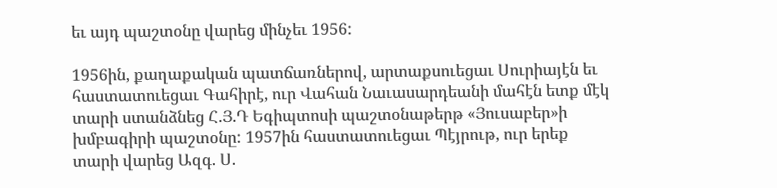եւ այդ պաշտօնը վարեց մինչեւ 1956:

1956ին, քաղաքական պատճառներով, արտաքսուեցաւ Սուրիայէն եւ հաստատուեցաւ Գահիրէ, ուր Վահան Նաւասարդեանի մահէն ետք մէկ տարի ստանձնեց Հ.Յ.Դ Եգիպտոսի պաշտօնաթերթ «Յուսաբեր»ի խմբագիրի պաշտօնը: 1957ին հաստատուեցաւ Պէյրութ, ուր երեք տարի վարեց Ազգ. Ս.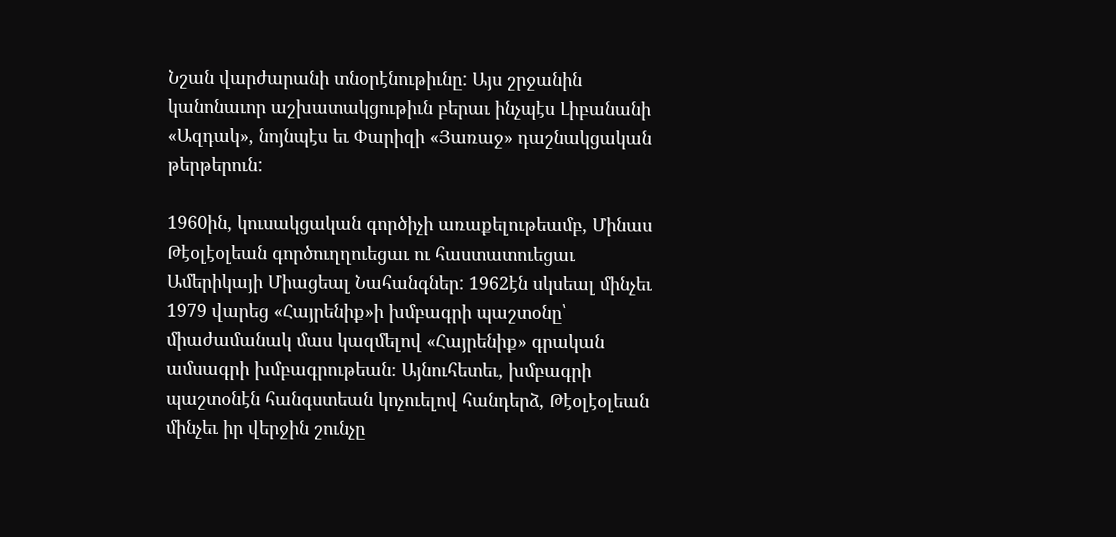Նշան վարժարանի տնօրէնութիւնը: Այս շրջանին կանոնաւոր աշխատակցութիւն բերաւ ինչպէս Լիբանանի «Ազդակ», նոյնպէս եւ Փարիզի «Յառաջ» դաշնակցական թերթերուն:

1960ին, կուսակցական գործիչի առաքելութեամբ, Մինաս Թէօլէօլեան գործուղղուեցաւ ու հաստատուեցաւ Ամերիկայի Միացեալ Նահանգներ: 1962էն սկսեալ մինչեւ 1979 վարեց «Հայրենիք»ի խմբագրի պաշտօնը՝ միաժամանակ մաս կազմելով «Հայրենիք» գրական ամսագրի խմբագրութեան։ Այնուհետեւ, խմբագրի պաշտօնէն հանգստեան կոչուելով հանդերձ, Թէօլէօլեան մինչեւ իր վերջին շունչը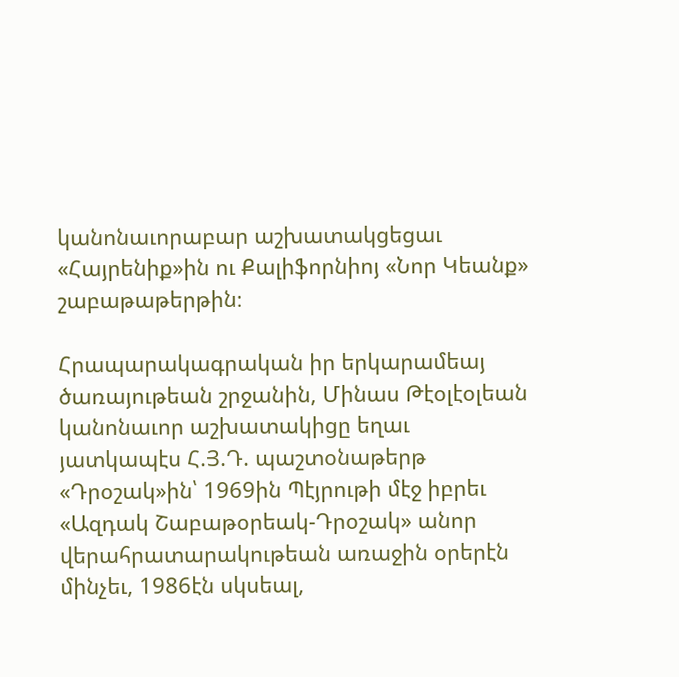կանոնաւորաբար աշխատակցեցաւ «Հայրենիք»ին ու Քալիֆորնիոյ «Նոր Կեանք» շաբաթաթերթին։

Հրապարակագրական իր երկարամեայ ծառայութեան շրջանին, Մինաս Թէօլէօլեան կանոնաւոր աշխատակիցը եղաւ յատկապէս Հ.Յ.Դ. պաշտօնաթերթ «Դրօշակ»ին՝ 1969ին Պէյրութի մէջ իբրեւ «Ազդակ Շաբաթօրեակ-Դրօշակ» անոր վերահրատարակութեան առաջին օրերէն մինչեւ, 1986էն սկսեալ,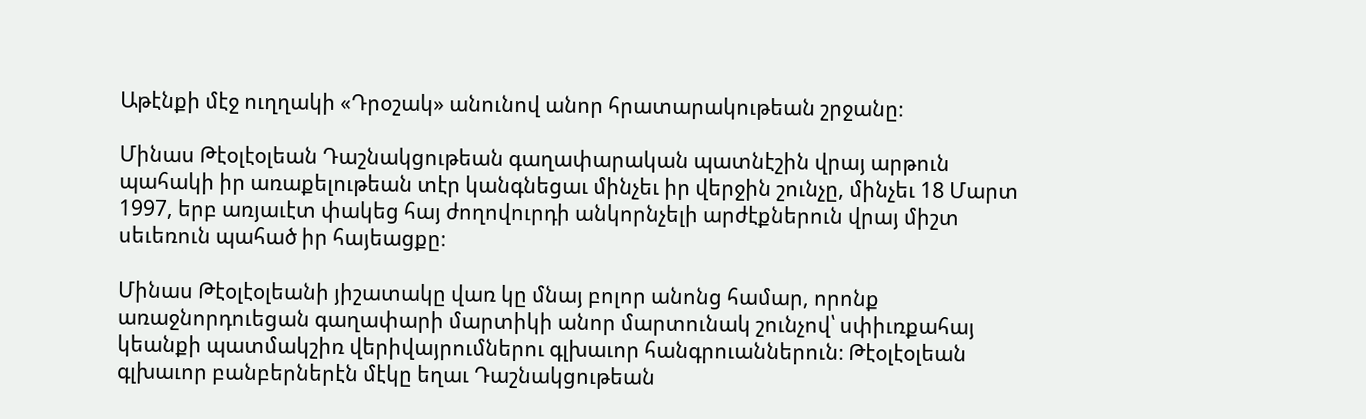Աթէնքի մէջ ուղղակի «Դրօշակ» անունով անոր հրատարակութեան շրջանը։

Մինաս Թէօլէօլեան Դաշնակցութեան գաղափարական պատնէշին վրայ արթուն պահակի իր առաքելութեան տէր կանգնեցաւ մինչեւ իր վերջին շունչը, մինչեւ 18 Մարտ 1997, երբ առյաւէտ փակեց հայ ժողովուրդի անկորնչելի արժէքներուն վրայ միշտ սեւեռուն պահած իր հայեացքը։

Մինաս Թէօլէօլեանի յիշատակը վառ կը մնայ բոլոր անոնց համար, որոնք առաջնորդուեցան գաղափարի մարտիկի անոր մարտունակ շունչով՝ սփիւռքահայ կեանքի պատմակշիռ վերիվայրումներու գլխաւոր հանգրուաններուն։ Թէօլէօլեան գլխաւոր բանբերներէն մէկը եղաւ Դաշնակցութեան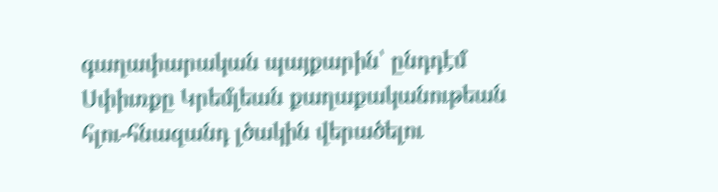գաղափարական պայքարին՝ ընդդէմ Սփիւռքը Կրեմլեան քաղաքականութեան հլու-հնազանդ լծակին վերածելու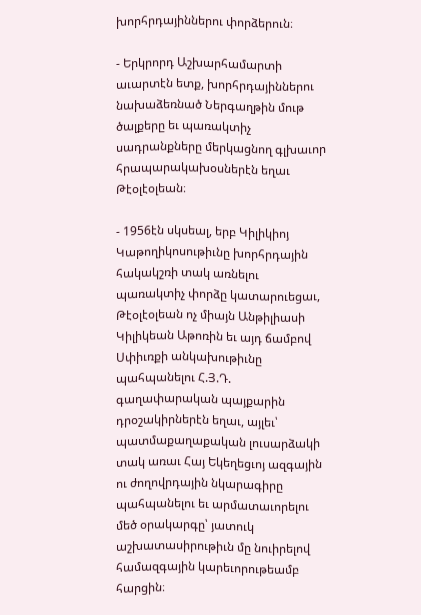խորհրդայիններու փորձերուն։

- Երկրորդ Աշխարհամարտի աւարտէն ետք, խորհրդայիններու նախաձեռնած Ներգաղթին մութ ծալքերը եւ պառակտիչ սադրանքները մերկացնող գլխաւոր հրապարակախօսներէն եղաւ Թէօլէօլեան։

- 1956էն սկսեալ, երբ Կիլիկիոյ Կաթողիկոսութիւնը խորհրդային հակակշռի տակ առնելու պառակտիչ փորձը կատարուեցաւ, Թէօլէօլեան ոչ միայն Անթիլիասի Կիլիկեան Աթոռին եւ այդ ճամբով Սփիւռքի անկախութիւնը պահպանելու Հ.Յ.Դ. գաղափարական պայքարին դրօշակիրներէն եղաւ, այլեւ՝ պատմաքաղաքական լուսարձակի տակ առաւ Հայ Եկեղեցւոյ ազգային ու ժողովրդային նկարագիրը պահպանելու եւ արմատաւորելու մեծ օրակարգը՝ յատուկ աշխատասիրութիւն մը նուիրելով համազգային կարեւորութեամբ հարցին։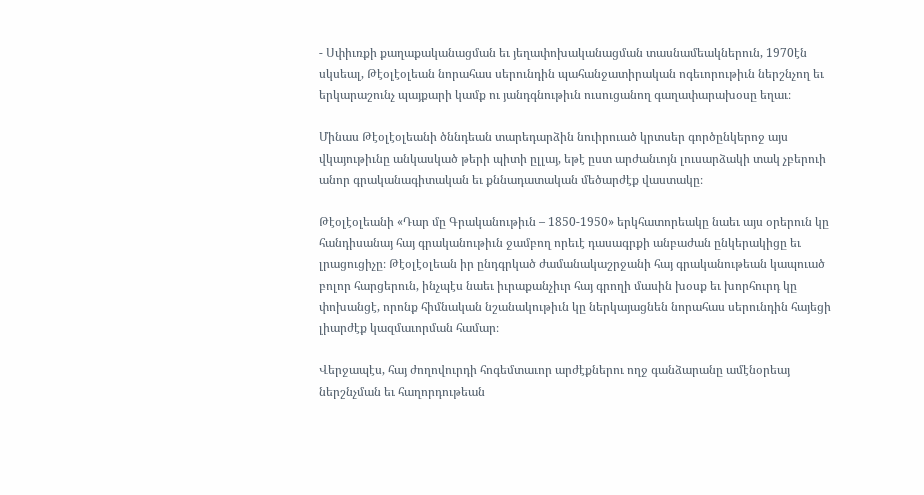- Սփիւռքի քաղաքականացման եւ յեղափոխականացման տասնամեակներուն, 1970էն սկսեալ, Թէօլէօլեան նորահաս սերունդին պահանջատիրական ոգեւորութիւն ներշնչող եւ երկարաշունչ պայքարի կամք ու յանդգնութիւն ուսուցանող գաղափարախօսը եղաւ։

Մինաս Թէօլէօլեանի ծննդեան տարեդարձին նուիրուած կրտսեր գործընկերոջ այս վկայութիւնը անկասկած թերի պիտի ըլլայ, եթէ ըստ արժանւոյն լուսարձակի տակ չբերուի անոր գրականագիտական եւ քննադատական մեծարժէք վաստակը։

Թէօլէօլեանի «Դար մը Գրականութիւն – 1850-1950» երկհատորեակը նաեւ այս օրերուն կը հանդիսանայ հայ գրականութիւն ջամբող որեւէ դասագրքի անբաժան ընկերակիցը եւ լրացուցիչը։ Թէօլէօլեան իր ընդգրկած ժամանակաշրջանի հայ գրականութեան կապուած բոլոր հարցերուն, ինչպէս նաեւ իւրաքանչիւր հայ գրողի մասին խօսք եւ խորհուրդ կը փոխանցէ, որոնք հիմնական նշանակութիւն կը ներկայացնեն նորահաս սերունդին հայեցի լիարժէք կազմաւորման համար։

Վերջապէս, հայ ժողովուրդի հոգեմտաւոր արժէքներու ողջ գանձարանը ամէնօրեայ ներշնչման եւ հաղորդութեան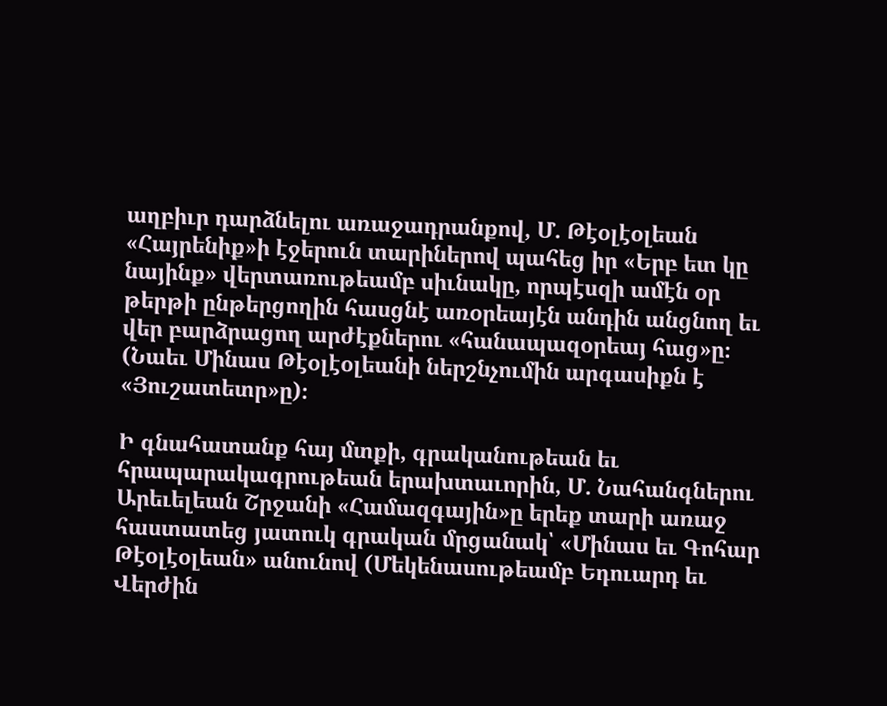աղբիւր դարձնելու առաջադրանքով, Մ. Թէօլէօլեան «Հայրենիք»ի էջերուն տարիներով պահեց իր «Երբ ետ կը նայինք» վերտառութեամբ սիւնակը, որպէսզի ամէն օր թերթի ընթերցողին հասցնէ առօրեայէն անդին անցնող եւ վեր բարձրացող արժէքներու «հանապազօրեայ հաց»ը։ (Նաեւ Մինաս Թէօլէօլեանի ներշնչումին արգասիքն է «Յուշատետր»ը)։

Ի գնահատանք հայ մտքի, գրականութեան եւ հրապարակագրութեան երախտաւորին, Մ. Նահանգներու Արեւելեան Շրջանի «Համազգային»ը երեք տարի առաջ հաստատեց յատուկ գրական մրցանակ՝ «Մինաս եւ Գոհար Թէօլէօլեան» անունով (Մեկենասութեամբ Եդուարդ եւ Վերժին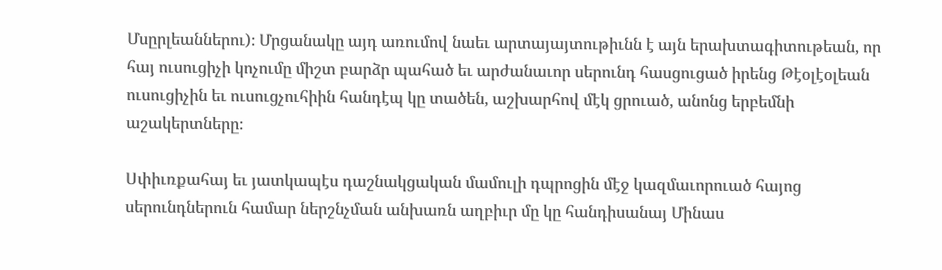Մսըրլեաններու)։ Մրցանակը այդ առումով նաեւ արտայայտութիւնն է այն երախտագիտութեան, որ հայ ուսուցիչի կոչումը միշտ բարձր պահած եւ արժանաւոր սերունդ հասցուցած իրենց Թէօլէօլեան ուսուցիչին եւ ուսուցչուհիին հանդէպ կը տածեն, աշխարհով մէկ ցրուած, անոնց երբեմնի աշակերտները։

Սփիւռքահայ եւ յատկապէս դաշնակցական մամուլի դպրոցին մէջ կազմաւորուած հայոց սերունդներուն համար ներշնչման անխառն աղբիւր մը կը հանդիսանայ Մինաս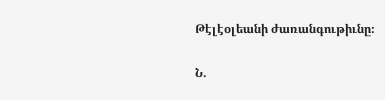Թէլէօլեանի ժառանգութիւնը։

Ն.